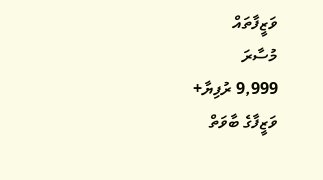ވަޒީފާތައް
މުސާރަ
9,999 ރުފިޔާ+
ވަޒީފާގެ ބާވަތް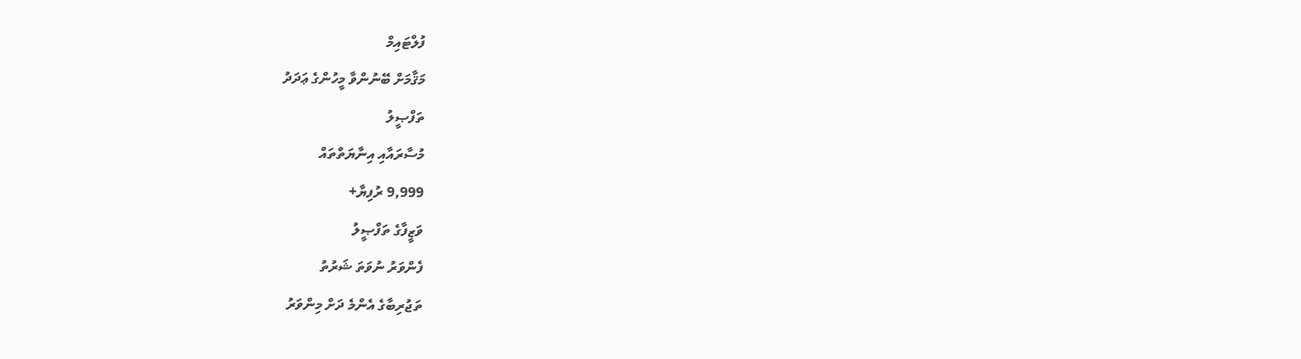ފުލްޓައިމް
މަޤާމަށް ބޭނުންވާ މީހުންގެ ޢަދަދު
ތަފްޞީލު
މުސާރައާއި އިނާޔަތްތައް
9,999 ރުފިޔާ+
ވަޒީފާގެ ތަފްޞީލު
ފެންވަރު ނުވަތަ ޝަރުތު
ތަޖުރިބާގެ އެންމެ ދަށް މިންވަރު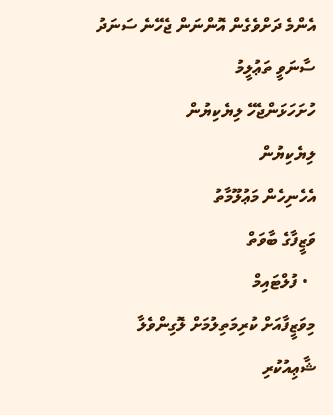އެންމެ ދަށްވެގެން އޮންނަން ޖެހޭނެ ސަނަދު
ސާނަވީ ތަޢުލީމު
ހުށަހަޅަންޖެހޭ ލިޔެކިޔުން
ލިޔެކިޔުން
އެހެނިހެން މަޢުލޫމާތު
ވަޒީފާގެ ބާވަތް
  • ފުލްޓައިމް
މިވަޒީފާއަށް ކުރިމަތިލުމަށް ލޮގިންވެލާ
ޝާޢިއުކުރި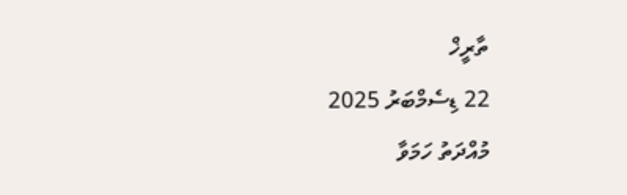ތާރީޚް
22 ޑިސެމްބަރު 2025
މުއްދަތު ހަމަވާ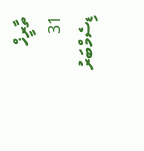ތާރީޚް
31 ޑިސެމްބަރު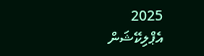2025
އެޕްލިކޭޝަން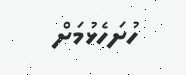ހުށަހެޅުމަށް